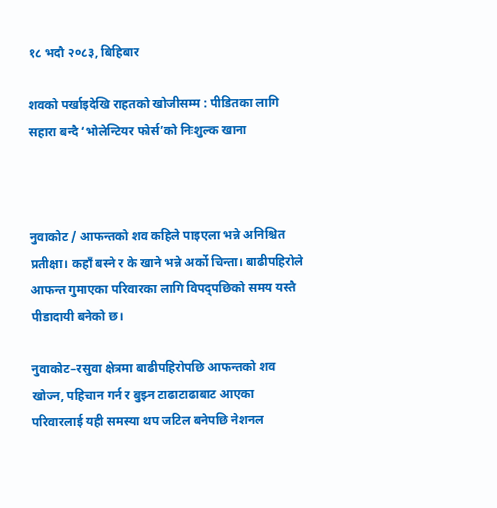१८ भदौ २०८३, बिहिबार

शवको पर्खाइदेखि राहतको खोजीसम्म : पीडितका लागि सहारा बन्दै ‘भोलेन्टियर फोर्स’को निःशुल्क खाना



नुवाकोट / आफन्तको शव कहिले पाइएला भन्ने अनिश्चित प्रतीक्षा। कहाँ बस्ने र के खाने भन्ने अर्को चिन्ता। बाढीपहिरोले आफन्त गुमाएका परिवारका लागि विपद्पछिको समय यस्तै पीडादायी बनेको छ।

नुवाकोट–रसुवा क्षेत्रमा बाढीपहिरोपछि आफन्तको शव खोज्न, पहिचान गर्न र बुझ्न टाढाटाढाबाट आएका परिवारलाई यही समस्या थप जटिल बनेपछि नेशनल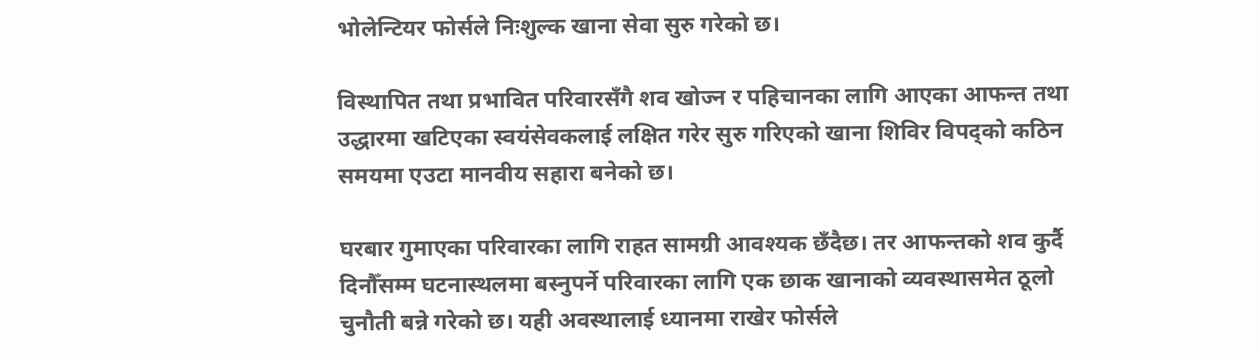भोलेन्टियर फोर्सले निःशुल्क खाना सेवा सुरु गरेको छ।

विस्थापित तथा प्रभावित परिवारसँगै शव खोज्न र पहिचानका लागि आएका आफन्त तथा उद्धारमा खटिएका स्वयंसेवकलाई लक्षित गरेर सुरु गरिएको खाना शिविर विपद्को कठिन समयमा एउटा मानवीय सहारा बनेको छ।

घरबार गुमाएका परिवारका लागि राहत सामग्री आवश्यक छँदैछ। तर आफन्तको शव कुर्दै दिनौँसम्म घटनास्थलमा बस्नुपर्ने परिवारका लागि एक छाक खानाको व्यवस्थासमेत ठूलो चुनौती बन्ने गरेको छ। यही अवस्थालाई ध्यानमा राखेर फोर्सले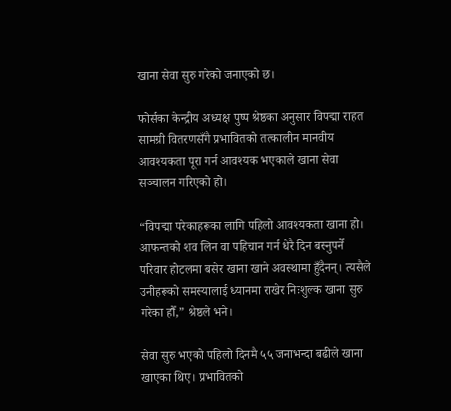खाना सेवा सुरु गरेको जनाएको छ।

फोर्सका केन्द्रीय अध्यक्ष पुष्प श्रेष्ठका अनुसार विपद्मा राहत सामग्री वितरणसँगै प्रभावितको तत्कालीन मानवीय आवश्यकता पूरा गर्न आवश्यक भएकाले खाना सेवा सञ्चालन गरिएको हो।

“विपद्मा परेकाहरूका लागि पहिलो आवश्यकता खाना हो। आफन्तको शव लिन वा पहिचान गर्न धेरै दिन बस्नुपर्ने परिवार होटलमा बसेर खाना खाने अवस्थामा हुँदैनन्। त्यसैले उनीहरूको समस्यालाई ध्यानमा राखेर निःशुल्क खाना सुरु गरेका हौँ,” श्रेष्ठले भने।

सेवा सुरु भएको पहिलो दिनमै ५५ जनाभन्दा बढीले खाना खाएका थिए। प्रभावितको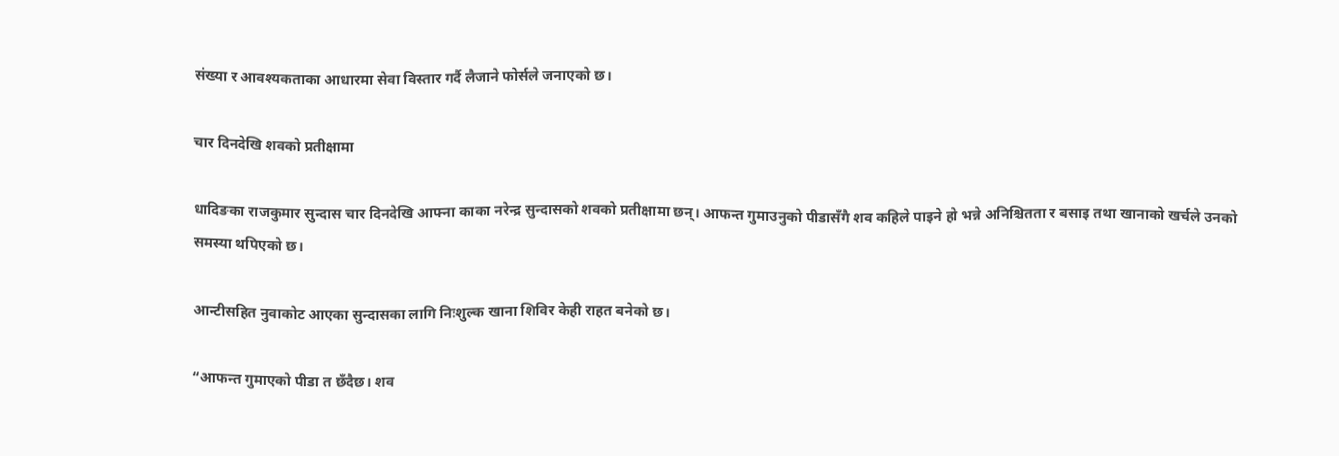संख्या र आवश्यकताका आधारमा सेवा विस्तार गर्दै लैजाने फोर्सले जनाएको छ।

चार दिनदेखि शवको प्रतीक्षामा

धादिङका राजकुमार सुन्दास चार दिनदेखि आफ्ना काका नरेन्द्र सुन्दासको शवको प्रतीक्षामा छन्। आफन्त गुमाउनुको पीडासँगै शव कहिले पाइने हो भन्ने अनिश्चितता र बसाइ तथा खानाको खर्चले उनको समस्या थपिएको छ।

आन्टीसहित नुवाकोट आएका सुन्दासका लागि निःशुल्क खाना शिविर केही राहत बनेको छ।

“आफन्त गुमाएको पीडा त छँदैछ। शव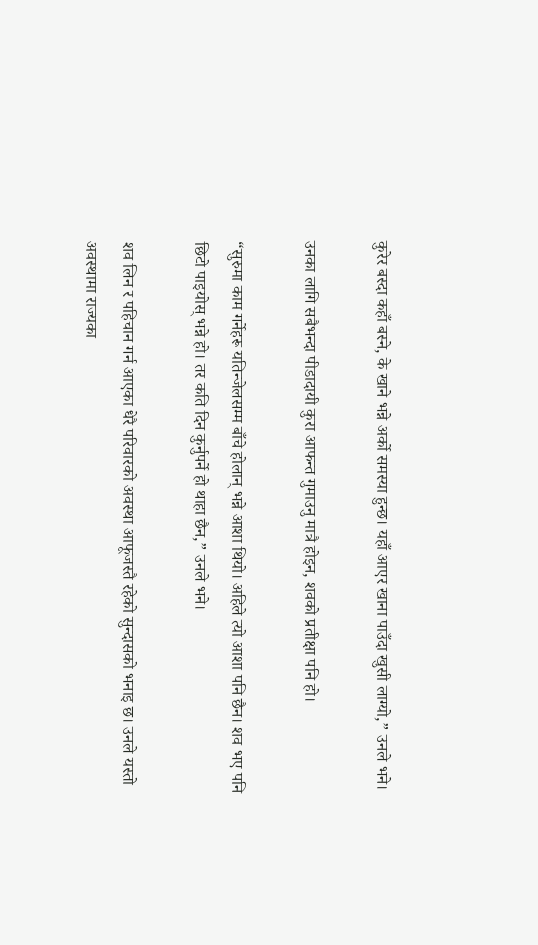कुरेर बस्दा कहाँ बस्ने, के खाने भन्ने अर्को समस्या हुन्छ। यहाँ आएर खाना पाउँदा खुसी लाग्यो,” उनले भने।

उनका लागि सबैभन्दा पीडादायी कुरा आफन्त गुमाउनु मात्रै होइन, शवको प्रतीक्षा पनि हो।

“सुरुमा काम गर्नेहरू यतिन्जेलसम्म बाँचे होलान् भन्ने आशा थियो। अहिले त्यो आशा पनि छैन। शव भए पनि छिटो पाइयोस् भन्ने हो। तर कति दिन कुर्नुपर्ने हो थाहा छैन,” उनले भने।

शव लिन र पहिचान गर्न आएका धेरै परिवारको अवस्था आफूजस्तै रहेको सुन्दासको भनाइ छ। उनले यस्तो अवस्थामा राज्यका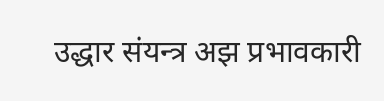उद्धार संयन्त्र अझ प्रभावकारी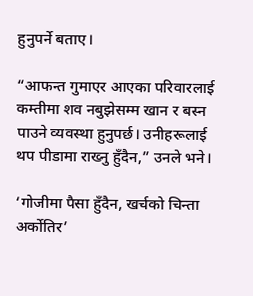हुनुपर्ने बताए।

“आफन्त गुमाएर आएका परिवारलाई कम्तीमा शव नबुझेसम्म खान र बस्न पाउने व्यवस्था हुनुपर्छ। उनीहरूलाई थप पीडामा राख्नु हुँदैन,” उनले भने।

‘गोजीमा पैसा हुँदैन, खर्चको चिन्ता अर्कोतिर’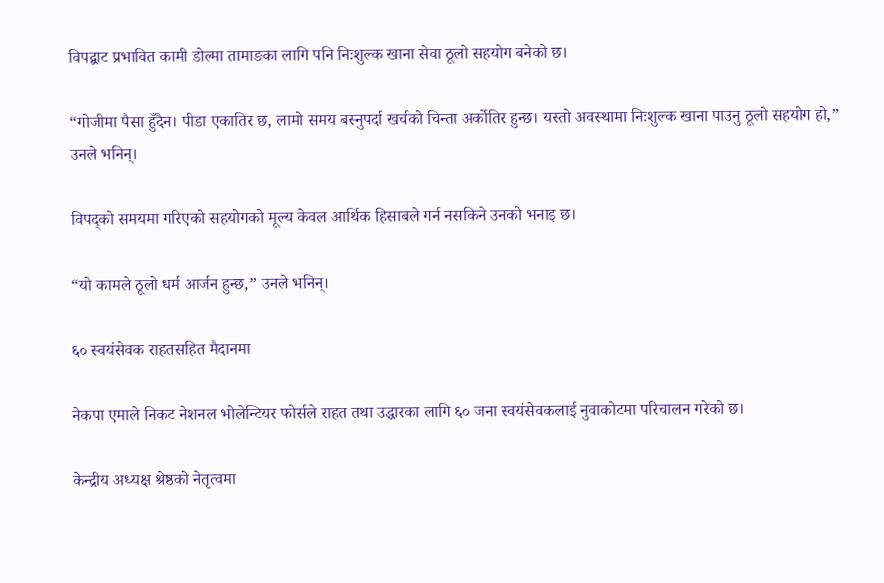विपद्बाट प्रभावित कामी डोल्मा तामाङका लागि पनि निःशुल्क खाना सेवा ठूलो सहयोग बनेको छ।

“गोजीमा पैसा हुँदैन। पीडा एकातिर छ, लामो समय बस्नुपर्दा खर्चको चिन्ता अर्कोतिर हुन्छ। यस्तो अवस्थामा निःशुल्क खाना पाउनु ठूलो सहयोग हो,” उनले भनिन्।

विपद्को समयमा गरिएको सहयोगको मूल्य केवल आर्थिक हिसाबले गर्न नसकिने उनको भनाइ छ।

“यो कामले ठूलो धर्म आर्जन हुन्छ,” उनले भनिन्।

६० स्वयंसेवक राहतसहित मैदानमा

नेकपा एमाले निकट नेशनल भोलेन्टियर फोर्सले राहत तथा उद्धारका लागि ६० जना स्वयंसेवकलाई नुवाकोटमा परिचालन गरेको छ।

केन्द्रीय अध्यक्ष श्रेष्ठको नेतृत्वमा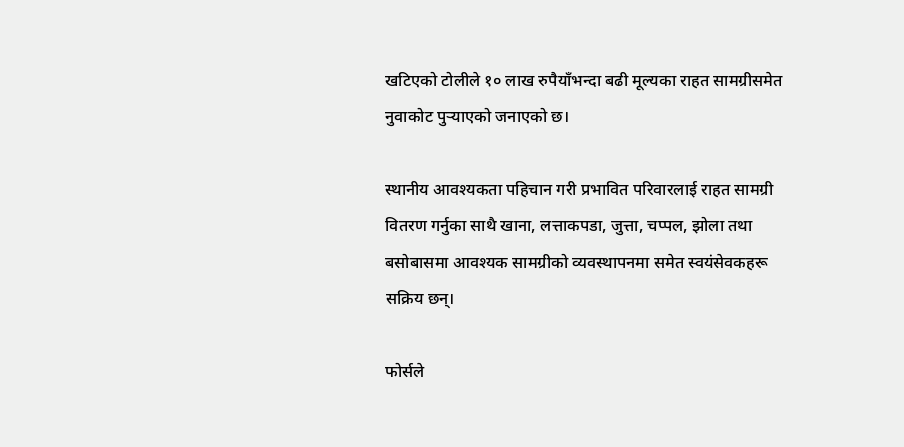खटिएको टोलीले १० लाख रुपैयाँभन्दा बढी मूल्यका राहत सामग्रीसमेत नुवाकोट पुर्‍याएको जनाएको छ।

स्थानीय आवश्यकता पहिचान गरी प्रभावित परिवारलाई राहत सामग्री वितरण गर्नुका साथै खाना, लत्ताकपडा, जुत्ता, चप्पल, झोला तथा बसोबासमा आवश्यक सामग्रीको व्यवस्थापनमा समेत स्वयंसेवकहरू सक्रिय छन्।

फोर्सले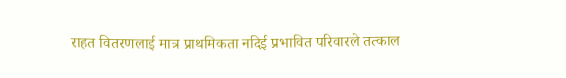राहत वितरणलाई मात्र प्राथमिकता नदिई प्रभावित परिवारले तत्काल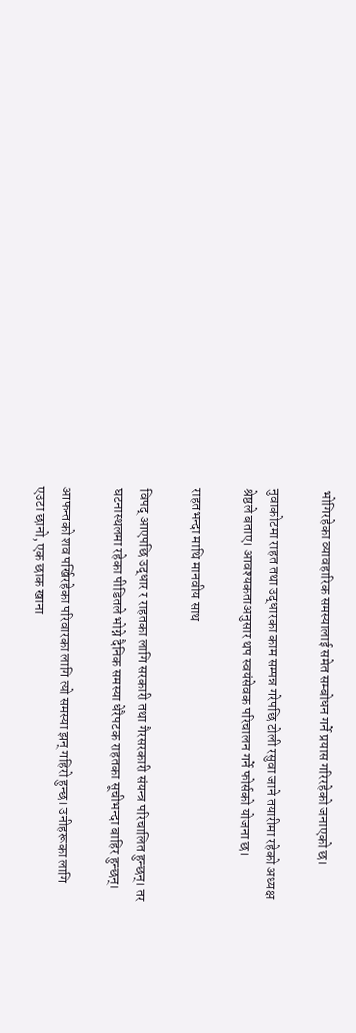भोगिरहेका व्यावहारिक समस्यालाई समेत सम्बोधन गर्ने प्रयास गरिरहेको जनाएको छ।

नुवाकोटमा राहत तथा उद्धारका काम सम्पन्न गरेपछि टोली रसुवा जाने तयारीमा रहेको अध्यक्ष श्रेष्ठले बताए। आवश्यकताअनुसार थप स्वयंसेवक परिचालन गर्ने फोर्सको योजना छ।

राहतभन्दा माथि मानवीय साथ

विपद् आएपछि उद्धार र राहतका लागि सरकारी तथा गैरसरकारी संयन्त्र परिचालित हुन्छन्। तर घटनास्थलमा रहेका पीडितले भोग्ने दैनिक समस्या धेरैपटक राहतका सूचीभन्दा बाहिर हुन्छन्।

आफन्तको शव पर्खिरहेका परिवारका लागि त्यो समस्या झन् गहिरो हुन्छ। उनीहरूका लागि एउटा छानो, एक छाक खाना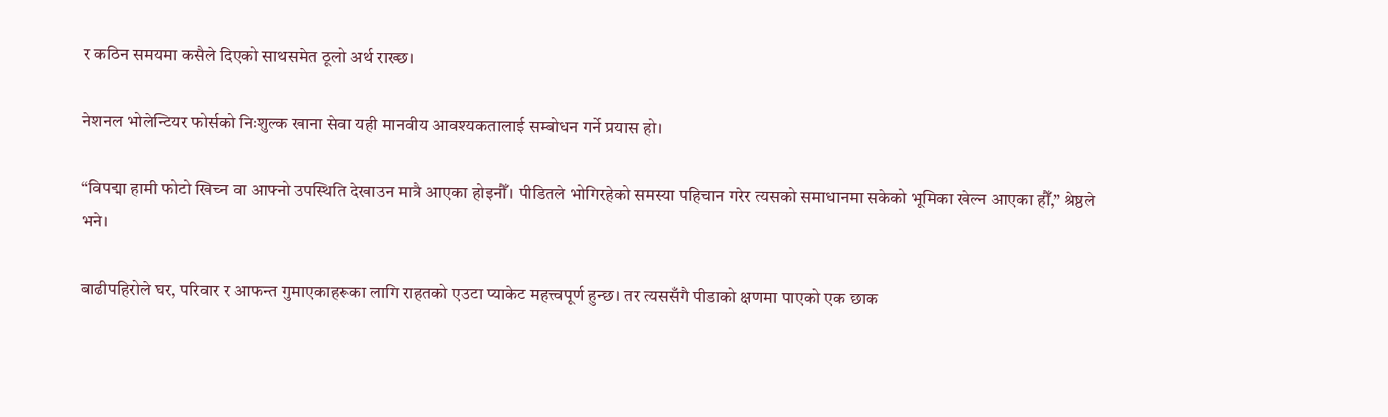र कठिन समयमा कसैले दिएको साथसमेत ठूलो अर्थ राख्छ।

नेशनल भोलेन्टियर फोर्सको निःशुल्क खाना सेवा यही मानवीय आवश्यकतालाई सम्बोधन गर्ने प्रयास हो।

“विपद्मा हामी फोटो खिच्न वा आफ्नो उपस्थिति देखाउन मात्रै आएका होइनौँ। पीडितले भोगिरहेको समस्या पहिचान गरेर त्यसको समाधानमा सकेको भूमिका खेल्न आएका हौँ,” श्रेष्ठले भने।

बाढीपहिरोले घर, परिवार र आफन्त गुमाएकाहरूका लागि राहतको एउटा प्याकेट महत्त्वपूर्ण हुन्छ। तर त्यससँगै पीडाको क्षणमा पाएको एक छाक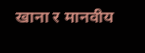खाना र मानवीय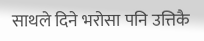साथले दिने भरोसा पनि उत्तिकै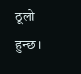ठूलो हुन्छ।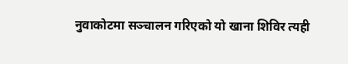नुवाकोटमा सञ्चालन गरिएको यो खाना शिविर त्यही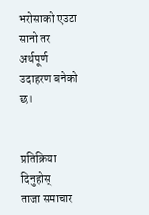भरोसाको एउटा सानो तर अर्थपूर्ण उदाहरण बनेको छ।


प्रतिक्रिया दिनुहोस्
ताजा समाचार